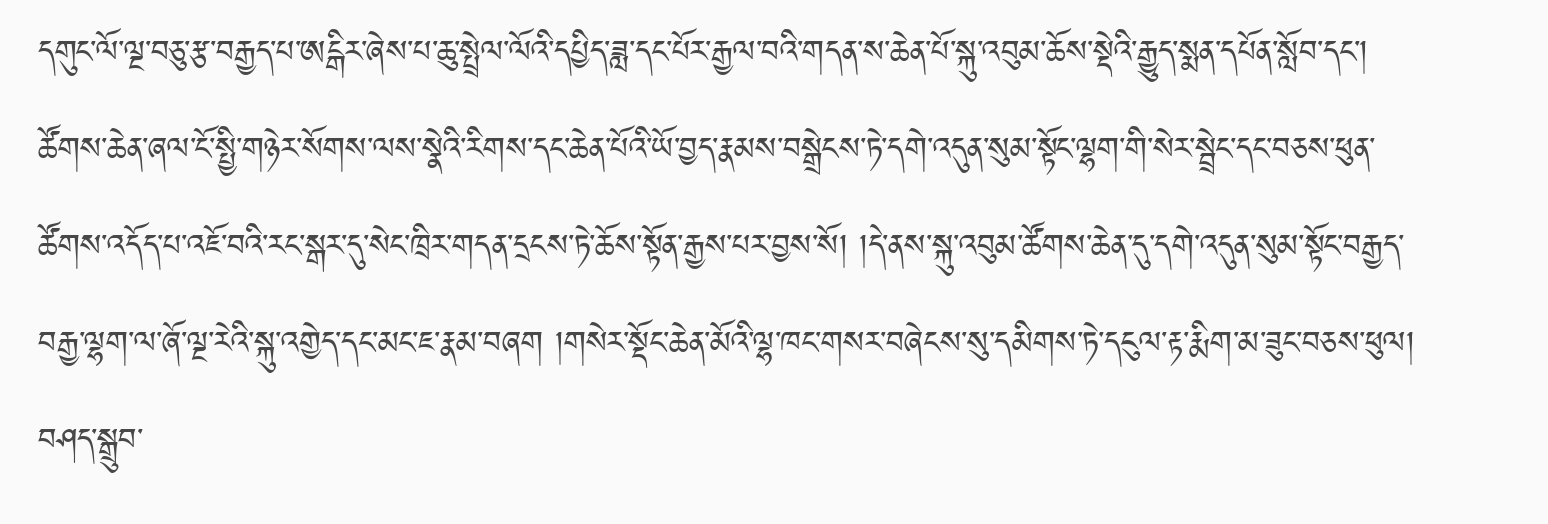དགུང་ལོ་ལྔ་བཅུ་རྩ་བརྒྱད་པ་ཨངྒིར་ཞེས་པ་ཆུ་སྤྲེལ་ལོའི་དཔྱིད་ཟླ་དང་པོར་རྒྱལ་བའི་གདན་ས་ཆེན་པོ་སྐུ་འབུམ་ཆོས་སྡེའི་རྒྱུད་སྨན་དཔོན་སློབ་དང་། ཚོགས་ཆེན་ཞལ་ངོ་སྤྱི་གཉེར་སོགས་ལས་སྣེའི་རིགས་དང་ཆེན་པོའི་ཡོ་བྱད་རྣམས་བསྒྲེངས་ཏེ་དགེ་འདུན་སུམ་སྟོང་ལྷག་གི་སེར་སྦྲེང་དང་བཅས་ཕུན་ཚོགས་འདོད་པ་འཇོ་བའི་རང་སྒར་དུ་སེང་ཁྲིར་གདན་དྲངས་ཏེ་ཆོས་སྟོན་རྒྱས་པར་བྱས་སོ། །དེ་ནས་སྐུ་འབུམ་ཚོགས་ཆེན་དུ་དགེ་འདུན་སུམ་སྟོང་བརྒྱད་བརྒྱ་ལྷག་ལ་ཞོ་ལྔ་རེའི་སྐུ་འགྱེད་དང་མང་ཇ་རྣམ་བཞག །གསེར་སྡོང་ཆེན་མོའི་ལྷ་ཁང་གསར་བཞེངས་སུ་དམིགས་ཏེ་དངུལ་རྟ་རྨིག་མ་ཟུང་བཅས་ཕུལ། བཤད་སྒྲུབ་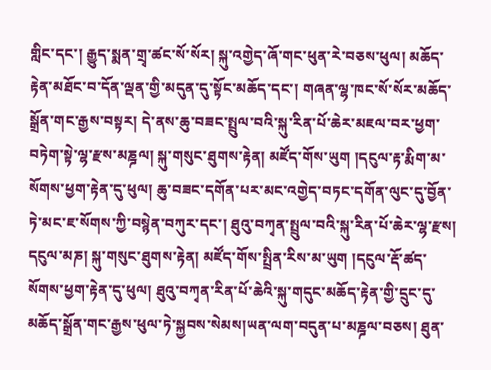གླིང་དང་། རྒྱུད་སྨན་གྲྭ་ཚང་སོ་སོར། སྐུ་འགྱེད་ཞོ་གང་ཕུན་རེ་བཅས་ཕུལ། མཆོད་རྟེན་མཐོང་བ་དོན་ལྡན་གྱི་མདུན་དུ་སྟོང་མཆོད་དང་། གཞན་ལྷ་ཁང་སོ་སོར་མཆོད་སྒྲོན་གང་རྒྱས་བསྟར། དེ་ནས་ཆུ་བཟང་སྤྲུལ་བའི་སྐུ་རིན་པོ་ཆེར་མཇལ་བར་ཕྱག་བཏེག་སྟེ་ལྷ་རྫས་མཎྜལ། སྐུ་གསུང་ཐུགས་རྟེན། མཛོད་གོས་ཡུག །དངུལ་རྟ་རྨིག་མ་སོགས་ཕྱག་རྟེན་དུ་ཕུལ། ཆུ་བཟང་དགོན་པར་མང་འགྱེད་བཏང་དགོན་ལུང་དུ་བྱོན་ཏེ་མང་ཇ་སོགས་ཀྱི་བསྙེན་བཀུར་དང་། ཐུའུ་བཀྭན་སྤྲུལ་བའི་སྐུ་རིན་པོ་ཆེར་ལྷ་རྫས། དངུལ་མཎ། སྐུ་གསུང་ཐུགས་རྟེན། མཛོད་གོས་སྤྲིན་རིས་མ་ཡུག །དངུལ་རྡོ་ཚད་སོགས་ཕྱག་རྟེན་དུ་ཕུལ། ཐུའུ་བཀྭན་རིན་པོ་ཆེའི་སྐུ་གདུང་མཆོད་རྟེན་གྱི་དྲུང་དུ་མཆོད་སྒྲོན་གང་རྒྱས་ཕུལ་ཏེ་སྐྱབས་སེམས།ཡན་ལག་བདུན་པ་མཎྜལ་བཅས། ཐུན་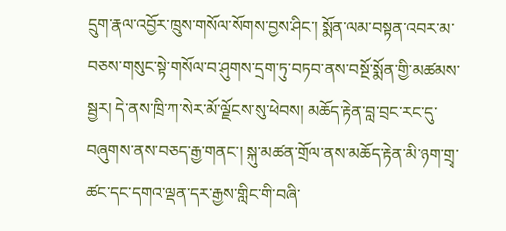དྲུག་རྣལ་འབྱོར་ཁྲུས་གསོལ་སོགས་བྱས་ཤིང་། སྨོན་ལམ་བསྟན་འབར་མ་བཅས་གསུང་སྟེ་གསོལ་བ་ཤུགས་དྲག་ཏུ་བཏབ་ནས་བསྔོ་སྨོན་གྱི་མཚམས་སྦྱར། དེ་ནས་ཁྲི་ཀ་སེར་མོ་ལྗོངས་སུ་ཕེབས། མཆོད་རྟེན་བླ་བྲང་རང་དུ་བཞུགས་ནས་བཅད་རྒྱ་གནང་། སྐུ་མཚན་གྲོལ་ནས་མཆོད་རྟེན་མི་ཉག་གྲྭ་ཚང་དང་དགའ་ལྡན་དར་རྒྱས་གླིང་གི་བཞི་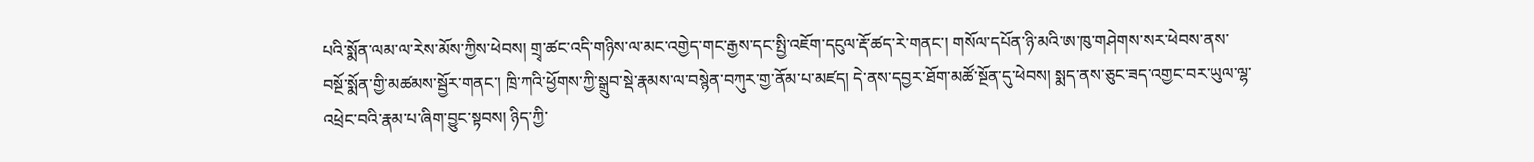པའི་སྨོན་ལམ་ལ་རེས་མོས་ཀྱིས་ཕེབས། གྲྭ་ཚང་འདི་གཉིས་ལ་མང་འགྱེད་གང་རྒྱས་དང་སྤྱི་འཇོག་དངུལ་རྡོ་ཚད་རེ་གནང་། གསོལ་དཔོན་ཉི་མའི་ཨ་ཁུ་གཤེགས་སར་ཕེབས་ནས་བསྔོ་སྨོན་གྱི་མཚམས་སྦྱོར་གནང་། ཁྲི་ཀའི་ཕྱོགས་ཀྱི་སྒྲུབ་སྡེ་རྣམས་ལ་བསྙེན་བཀུར་གྱ་ནོམ་པ་མཛད། དེ་ནས་དབྱར་ཐོག་མཚོ་སྔོན་དུ་ཕེབས། སྨད་ནས་ཅུང་ཟད་འགྱང་བར་ཡུལ་ལྷ་འཕྲེང་བའི་རྣམ་པ་ཞིག་བྱུང་སྟབས། ཉིད་ཀྱི་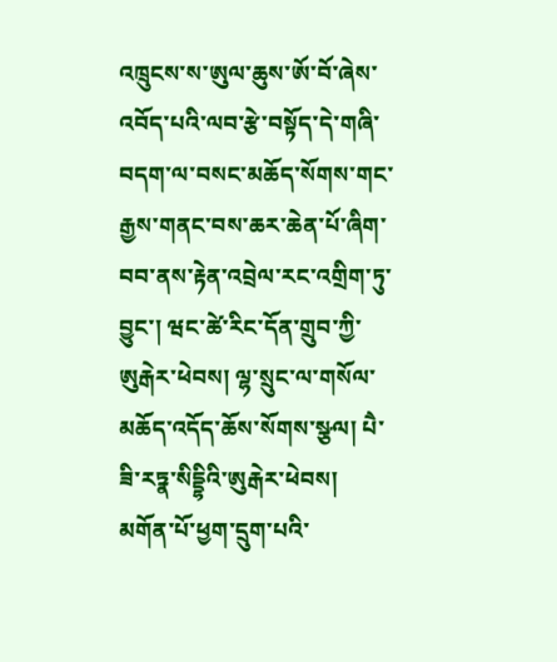འཁྲུངས་ས་ཨུལ་ཆུས་ཨོ་བོ་ཞེས་འབོད་པའི་ལབ་རྩེ་བསྟོད་དེ་གཞི་བདག་ལ་བསང་མཆོད་སོགས་གང་རྒྱས་གནང་བས་ཆར་ཆེན་པོ་ཞིག་བབ་ནས་རྟེན་འབྲེལ་རང་འགྲིག་ཏུ་བྱུང་། ཝང་ཚེ་རིང་དོན་གྲུབ་ཀྱི་ཨུརྒེར་ཕེབས། ལྷ་སྲུང་ལ་གསོལ་མཆོད་འདོད་ཆོས་སོགས་སྩལ། པཻ་ཟི་རཏྣ་སིདྡྷིའི་ཨུརྒེར་ཕེབས། མགོན་པོ་ཕྱག་དྲུག་པའི་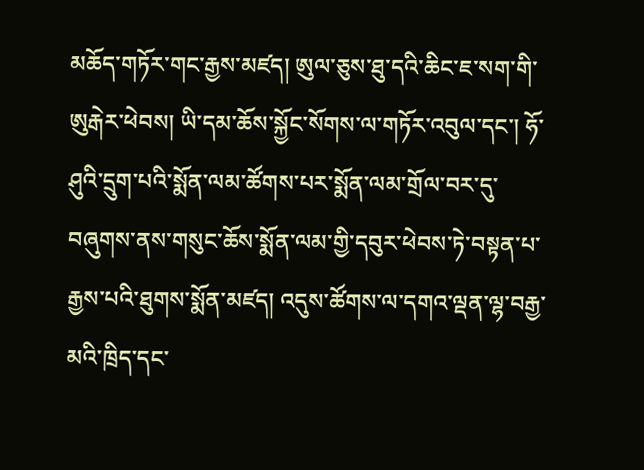མཆོད་གཏོར་གང་རྒྱས་མཛད། ཨུལ་ཅུས་ཐུ་དའི་ཆིང་ཇ་སག་གི་ཨུརྒེར་ཕེབས། ཡི་དམ་ཆོས་སྐྱོང་སོགས་ལ་གཏོར་འབུལ་དང་། ཧོ་ཤུའི་དྲུག་པའི་སྨོན་ལམ་ཚོགས་པར་སྨོན་ལམ་གྲོལ་བར་དུ་བཞུགས་ནས་གསུང་ཆོས་སྨོན་ལམ་གྱི་དབུར་ཕེབས་ཏེ་བསྟན་པ་རྒྱས་པའི་ཐུགས་སྨོན་མཛད། འདུས་ཚོགས་ལ་དགའ་ལྡན་ལྷ་བརྒྱ་མའི་ཁྲིད་དང་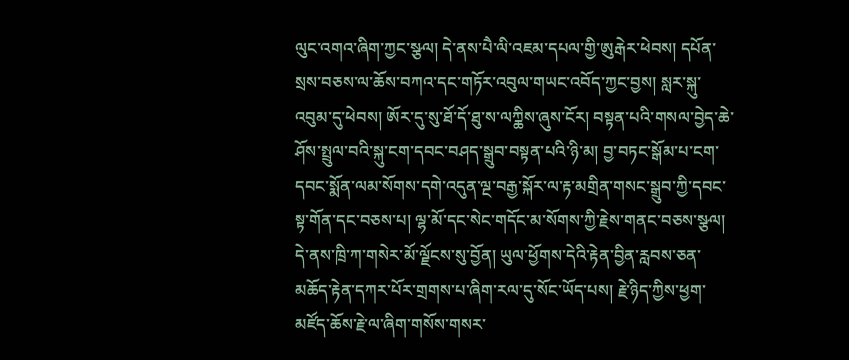ལུང་འགའ་ཞིག་ཀྱང་སྩལ། དེ་ནས་པཻ་ལི་འཇམ་དཔལ་གྱི་ཨུརྒེར་ཕེབས། དཔོན་སྲས་བཅས་ལ་ཆོས་བཀའ་དང་གཏོར་འབུལ་གཡང་འབོད་ཀྱང་བྱས། སླར་སྐུ་འབུམ་དུ་ཕེབས། ཨོར་དུ་སུ་ཐོ་དོ་ཐུ་ས་ལཀྖིས་ཞུས་ངོར། བསྟན་པའི་གསལ་བྱེད་ཆེ་ཤོས་སྤྲུལ་བའི་སྐུ་ངག་དབང་བཤད་སྒྲུབ་བསྟན་པའི་ཉི་མ། བྱ་བཏང་སྒོམ་པ་ངག་དབང་སྨོན་ལམ་སོགས་དགེ་འདུན་ལྔ་བརྒྱ་སྐོར་ལ་རྟ་མགྲིན་གསང་སྒྲུབ་ཀྱི་དབང་སྟ་གོན་དང་བཅས་པ། ལྷ་མོ་དང་སེང་གདོང་མ་སོགས་ཀྱི་རྗེས་གནང་བཅས་སྩལ། དེ་ནས་ཁྲི་ཀ་གསེར་མོ་ལྗོངས་སུ་བྱོན། ཡུལ་ཕྱོགས་དེའི་རྟེན་བྱིན་རླབས་ཅན་མཆོད་རྟེན་དཀར་པོར་གྲགས་པ་ཞིག་རལ་དུ་སོང་ཡོད་པས། རྗེ་ཉིད་ཀྱིས་ཕྱག་མཛོད་ཆོས་རྗེ་ལ་ཞིག་གསོས་གསར་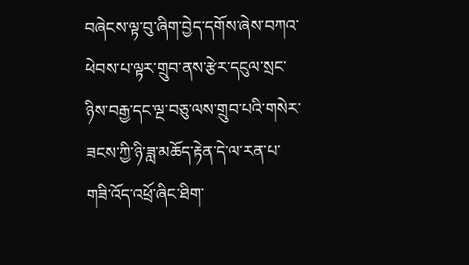བཞེངས་ལྟ་བུ་ཞིག་བྱེད་དགོས་ཞེས་བཀའ་ཕེབས་པ་ལྟར་གྲུབ་ནས་རྩེར་དངུལ་སྲང་ཉིས་བརྒྱ་དང་ལྔ་བཅུ་ལས་གྲུབ་པའི་གསེར་ཟངས་ཀྱི་ཉི་ཟླ་མཆོད་རྟེན་དེ་ལ་རན་པ་གཟི་འོད་འཕྲོ་ཞིང་ཐིག་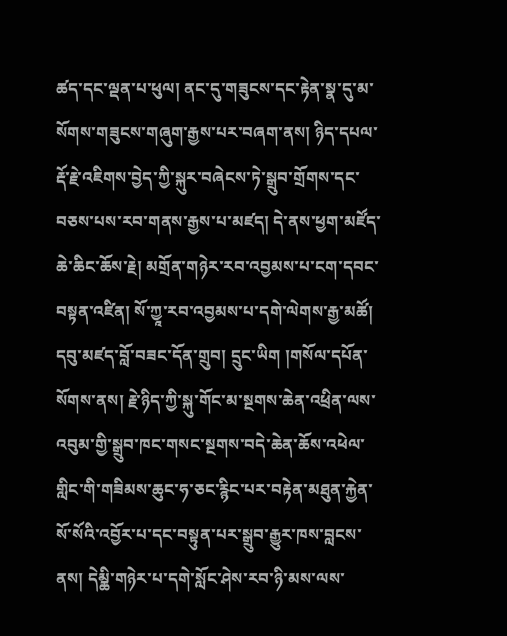ཚད་དང་ལྡན་པ་ཕུལ། ནང་དུ་གཟུངས་དང་རྟེན་སྣ་དུ་མ་སོགས་གཟུངས་གཞུག་རྒྱས་པར་བཞག་ནས། ཉིད་དཔལ་རྡོ་རྗེ་འཇིགས་བྱེད་ཀྱི་སྐུར་བཞེངས་ཏེ་སྒྲུབ་གྲོགས་དང་བཅས་པས་རབ་གནས་རྒྱས་པ་མཛད། དེ་ནས་ཕྱག་མཛོད་ཆེ་ཆིང་ཆོས་རྗེ། མགྲོན་གཉེར་རབ་འབྱམས་པ་ངག་དབང་བསྟན་འཛིན། སོ་ཀྱཱ་རབ་འབྱམས་པ་དགེ་ལེགས་རྒྱ་མཚོ། དབུ་མཛད་བློ་བཟང་དོན་གྲུབ། དྲུང་ཡིག །གསོལ་དཔོན་སོགས་ནས། རྗེ་ཉིད་ཀྱི་སྐུ་གོང་མ་སྔགས་ཆེན་འཕྲིན་ལས་འབུམ་གྱི་སྒྲུབ་ཁང་གསང་སྔགས་བདེ་ཆེན་ཆོས་འཕེལ་གླིང་གི་གཟིམས་ཆུང་ཧ་ཅང་རྙིང་པར་བརྟེན་མཐུན་རྐྱེན་སོ་སོའི་འབྱོར་པ་དང་བསྟུན་པར་སྒྲུབ་རྒྱུར་ཁས་བླངས་ནས། དེམྖི་གཉེར་པ་དགེ་སློང་ཤེས་རབ་ཉི་མས་ལས་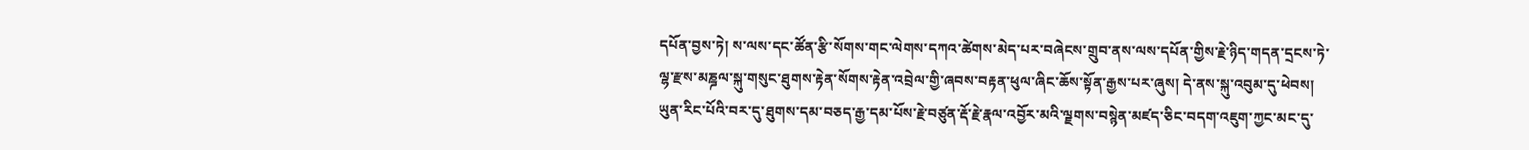དཔོན་བྱས་ཏེ། ས་ལས་དང་ཚོན་རྩི་སོགས་གང་ལེགས་དཀའ་ཚེགས་མེད་པར་བཞེངས་གྲུབ་ནས་ལས་དཔོན་གྱིས་རྗེ་ཉིད་གདན་དྲངས་ཏེ་ལྷ་རྫས་མཎྜལ་སྐུ་གསུང་ཐུགས་རྟེན་སོགས་རྟེན་འབྲེལ་གྱི་ཞབས་བརྟན་ཕུལ་ཞིང་ཆོས་སྟོན་རྒྱས་པར་ཞུས། དེ་ནས་སྐུ་འབུམ་དུ་ཕེབས། ཡུན་རིང་པོའི་བར་དུ་ཐུགས་དམ་བཅད་རྒྱ་དམ་པོས་རྗེ་བཙུན་རྡོ་རྗེ་རྣལ་འབྱོར་མའི་ལྗགས་བསྙེན་མཛད་ཅིང་བདག་འཇུག་ཀྱང་མང་དུ་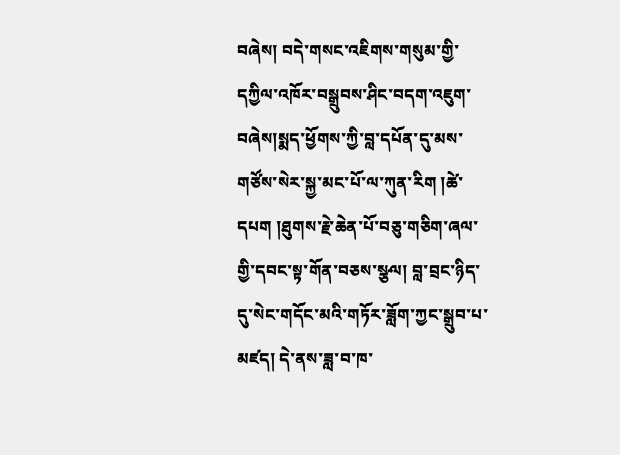བཞེས། བདེ་གསང་འཇིགས་གསུམ་གྱི་དཀྱིལ་འཁོར་བསྒྲུབས་ཤིང་བདག་འཇུག་བཞེས།སྨད་ཕྱོགས་ཀྱི་བླ་དཔོན་དུ་མས་གཙོས་སེར་སྐྱ་མང་པོ་ལ་ཀུན་རིག །ཚེ་དཔག །ཐུགས་རྗེ་ཆེན་པོ་བཅུ་གཅིག་ཞལ་གྱི་དབང་སྟ་གོན་བཅས་སྩལ། བླ་བྲང་ཉིད་དུ་སེང་གདོང་མའི་གཏོར་ཟློག་ཀྱང་སྒྲུབ་པ་མཛད། དེ་ནས་ཟླ་བ་ཁ་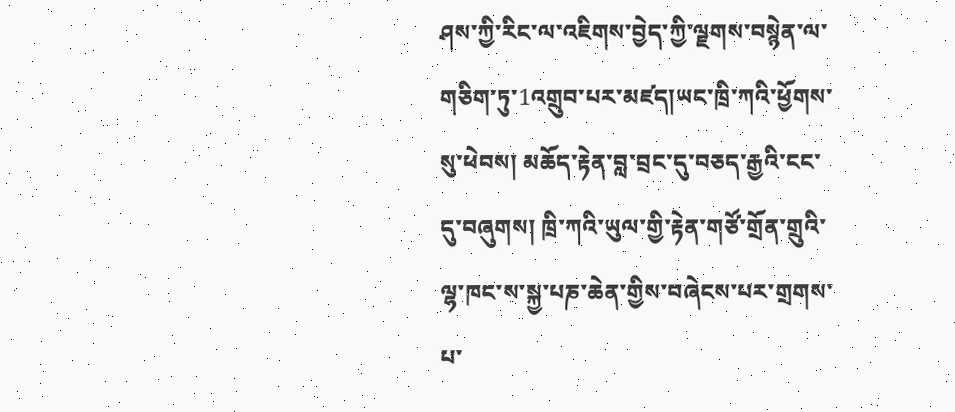ཤས་ཀྱི་རིང་ལ་འཇིགས་བྱེད་ཀྱི་ལྗགས་བསྙེན་ལ་གཅིག་ཏུ་1འགྲུབ་པར་མཛད།ཡང་ཁྲི་ཀའི་ཕྱོགས་སུ་ཕེབས། མཆོད་རྟེན་བླ་བྲང་དུ་བཅད་རྒྱའི་ངང་དུ་བཞུགས། ཁྲི་ཀའི་ཡུལ་གྱི་རྟེན་གཙོ་གྲོན་གྲུའི་ལྷ་ཁང་ས་སྐྱ་པཎ་ཆེན་གྱིས་བཞེངས་པར་གྲགས་པ་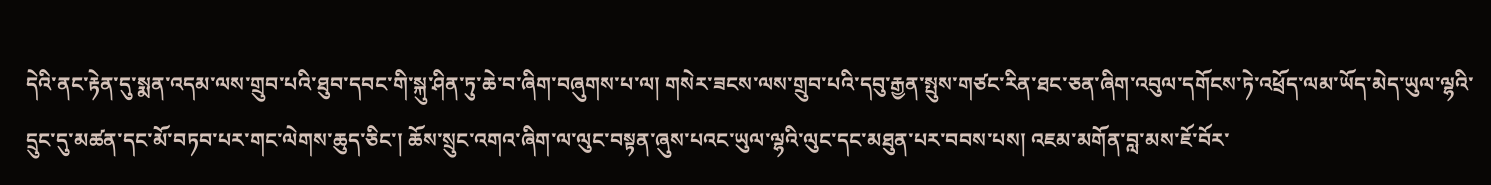དེའི་ནང་རྟེན་དུ་སྨན་འདམ་ལས་གྲུབ་པའི་ཐུབ་དབང་གི་སྐུ་ཤིན་ཏུ་ཆེ་བ་ཞིག་བཞུགས་པ་ལ། གསེར་ཟངས་ལས་གྲུབ་པའི་དབུ་རྒྱན་སྤུས་གཙང་རིན་ཐང་ཅན་ཞིག་འབུལ་དགོངས་ཏེ་འཕྲོད་ལམ་ཡོད་མེད་ཡུལ་ལྷའི་དྲུང་དུ་མཚན་དང་མོ་བཏབ་པར་གང་ལེགས་ཆུད་ཅིང་། ཆོས་སྲུང་འགའ་ཞིག་ལ་ལུང་བསྟན་ཞུས་པའང་ཡུལ་ལྷའི་ལུང་དང་མཐུན་པར་བབས་པས། འཇམ་མགོན་བླ་མས་ཇོ་བོར་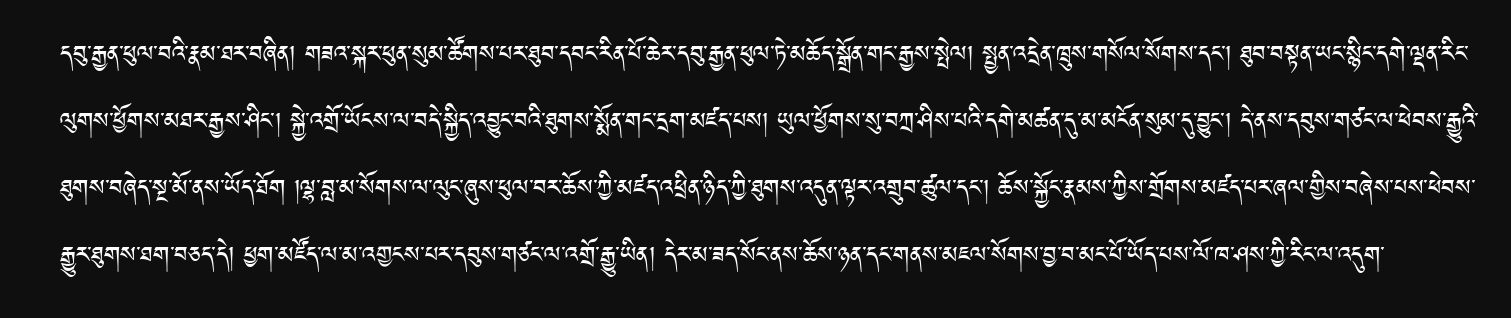དབུ་རྒྱན་ཕུལ་བའི་རྣམ་ཐར་བཞིན། གཟའ་སྐར་ཕུན་སུམ་ཚོགས་པར་ཐུབ་དབང་རིན་པོ་ཆེར་དབུ་རྒྱན་ཕུལ་ཏེ་མཆོད་སྒྲོན་གང་རྒྱས་སྤེལ། སྤྱན་འདྲེན་ཁྲུས་གསོལ་སོགས་དང་། ཐུབ་བསྟན་ཡང་སྙིང་དགེ་ལྡན་རིང་ལུགས་ཕྱོགས་མཐར་རྒྱས་ཤིང་། སྐྱེ་འགྲོ་ཡོངས་ལ་བདེ་སྐྱིད་འབྱུང་བའི་ཐུགས་སྨོན་གང་དྲག་མཛད་པས། ཡུལ་ཕྱོགས་སུ་བཀྲ་ཤིས་པའི་དགེ་མཚན་དུ་མ་མངོན་སུམ་དུ་བྱུང་། དེ་ནས་དབུས་གཙང་ལ་ཕེབས་རྒྱུའི་ཐུགས་བཞེད་སྔ་མོ་ནས་ཡོད་ཐོག །ལྷ་བླ་མ་སོགས་ལ་ལུང་ཞུས་ཕུལ་བར་ཆོས་ཀྱི་མཛད་འཕྲིན་ཉིད་ཀྱི་ཐུགས་འདུན་ལྟར་འགྲུབ་ཚུལ་དང་། ཆོས་སྐྱོང་རྣམས་ཀྱིས་གྲོགས་མཛད་པར་ཞལ་གྱིས་བཞེས་པས་ཕེབས་རྒྱུར་ཐུགས་ཐག་བཅད་དེ། ཕྱག་མཛོད་ལ་མ་འགྱངས་པར་དབུས་གཙང་ལ་འགྲོ་རྒྱུ་ཡིན། དེར་མ་ཟད་སོང་ནས་ཆོས་ཉན་དང་གནས་མཇལ་སོགས་བྱ་བ་མང་པོ་ཡོད་པས་ལོ་ཁ་ཤས་ཀྱི་རིང་ལ་འདུག་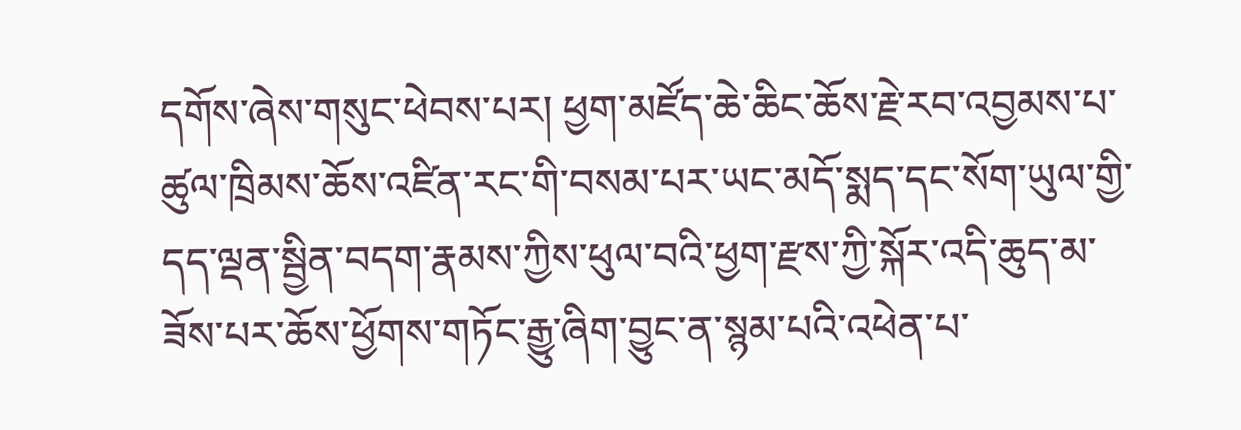དགོས་ཞེས་གསུང་ཕེབས་པར། ཕྱག་མཛོད་ཆེ་ཆིང་ཆོས་རྗེ་རབ་འབྱམས་པ་ཚུལ་ཁྲིམས་ཆོས་འཛིན་རང་གི་བསམ་པར་ཡང་མདོ་སྨད་དང་སོག་ཡུལ་གྱི་དད་ལྡན་སྦྱིན་བདག་རྣམས་ཀྱིས་ཕུལ་བའི་ཕྱག་རྫས་ཀྱི་སྐོར་འདི་ཆུད་མ་ཟོས་པར་ཆོས་ཕྱོགས་གཏོང་རྒྱུ་ཞིག་བྱུང་ན་སྙམ་པའི་འཕེན་པ་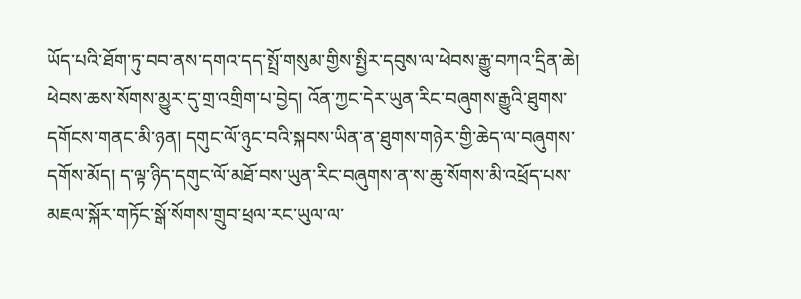ཡོད་པའི་ཐོག་ཏུ་བབ་ནས་དགའ་དད་སྤྲོ་གསུམ་གྱིས་སྤྱིར་དབུས་ལ་ཕེབས་རྒྱུ་བཀའ་དྲིན་ཆེ། ཕེབས་ཆས་སོགས་མྱུར་དུ་གྲ་འགྲིག་པ་བྱེད། འོན་ཀྱང་དེར་ཡུན་རིང་བཞུགས་རྒྱུའི་ཐུགས་དགོངས་གནང་མི་ཉན། དགུང་ལོ་ཉུང་བའི་སྐབས་ཡིན་ན་ཐུགས་གཉེར་གྱི་ཆེད་ལ་བཞུགས་དགོས་མོད། ད་ལྟ་ཉིད་དགུང་ལོ་མཐོ་བས་ཡུན་རིང་བཞུགས་ན་ས་ཆུ་སོགས་མི་འཕྲོད་པས་མཇལ་སྐོར་གཏོང་སྒོ་སོགས་གྲུབ་ཕྲལ་རང་ཡུལ་ལ་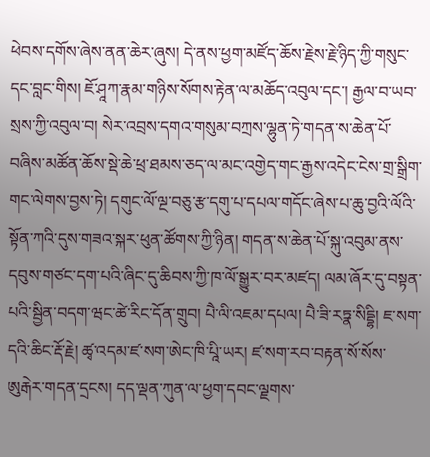ཕེབས་དགོས་ཞེས་ནན་ཆེར་ཞུས། དེ་ནས་ཕྱག་མཛོད་ཆོས་རྗེས་རྗེ་ཉིད་ཀྱི་གསུང་དང་བླང་གིས། ཇོ་ཤཱཀ་རྣམ་གཉིས་སོགས་རྟེན་ལ་མཆོད་འབུལ་དང་། རྒྱལ་བ་ཡབ་སྲས་ཀྱི་འབུལ་བ། སེར་འབྲས་དགའ་གསུམ་བཀྲས་ལྷུན་ཏེ་གདན་ས་ཆེན་པོ་བཞིས་མཚོན་ཆོས་སྡེ་ཆེ་ཕྲ་ཐམས་ཅད་ལ་མང་འགྱེད་གང་རྒྱས་འདེང་ངེས་གྲ་སྒྲིག་གང་ལེགས་བྱས་ཏེ། དགུང་ལོ་ལྔ་བཅུ་རྩ་དགུ་པ་དཔལ་གདོང་ཞེས་པ་ཆུ་བྱའི་ལོའི་སྟོན་ཀའི་དུས་གཟའ་སྐར་ཕུན་ཚོགས་ཀྱི་ཉིན། གདན་ས་ཆེན་པོ་སྐུ་འབུམ་ནས་དབུས་གཙང་དག་པའི་ཞིང་དུ་ཆིབས་ཀྱི་ཁ་ལོ་སྒྱུར་བར་མཛད། ལམ་ཞོར་དུ་བསྟན་པའི་སྦྱིན་བདག་ཝང་ཚེ་རིང་དོན་གྲུབ། པཻ་ལི་འཇམ་དཔལ། པཻ་ཟི་རཏྣ་སིདྡྷི། ཇ་སག་དའི་ཆིང་རྡོ་རྗེ། ཚྭ་འདམ་ཛ་སག་ཨེང་ཁི་པཱི་ཡར། ཛ་སག་རབ་བརྟན་སོ་སོས་ཨུརྒེར་གདན་དྲངས། དད་ལྡན་ཀུན་ལ་ཕྱག་དབང་ལྗགས་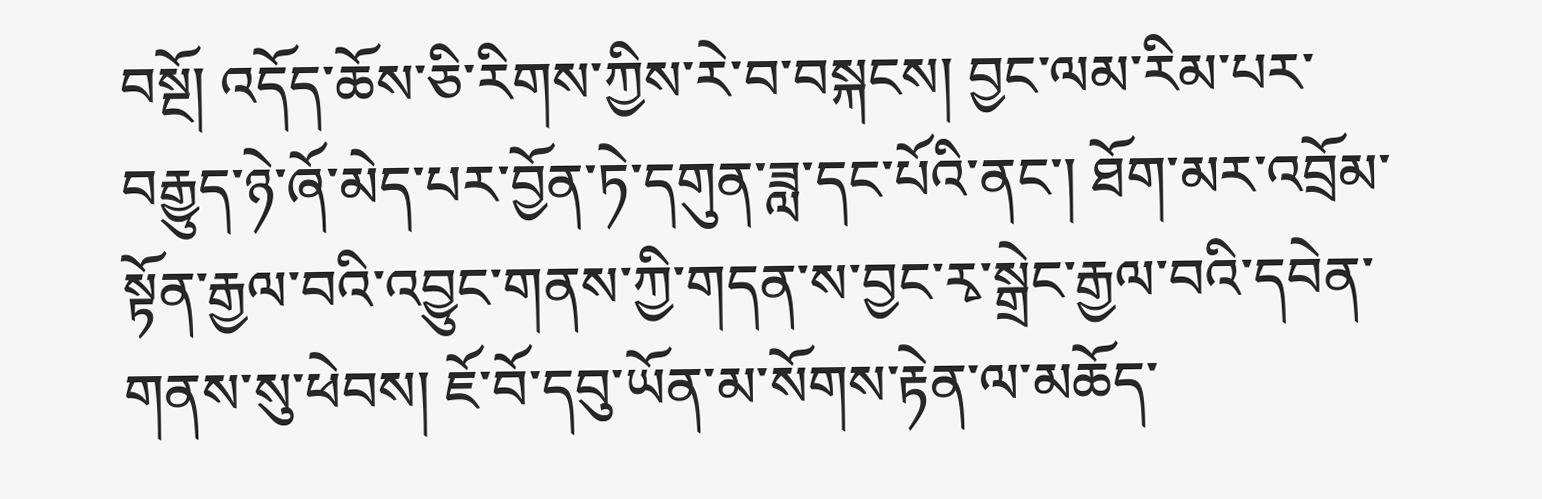བསྔོ། འདོད་ཆོས་ཅི་རིགས་ཀྱིས་རེ་བ་བསྐངས། བྱང་ལམ་རིམ་པར་བརྒྱུད་ཉེ་ཞོ་མེད་པར་བྱོན་ཏེ་དགུན་ཟླ་དང་པོའི་ནང་། ཐོག་མར་འབྲོམ་སྟོན་རྒྱལ་བའི་འབྱུང་གནས་ཀྱི་གདན་ས་བྱང་རྭ་སྒྲེང་རྒྱལ་བའི་དབེན་གནས་སུ་ཕེབས། ཇོ་བོ་དབུ་ཡོན་མ་སོགས་རྟེན་ལ་མཆོད་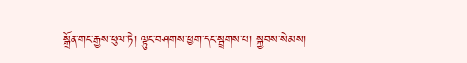སྒྲོན་གང་རྒྱས་ཕུལ་ཏེ། ལྟུང་བཤགས་ཕྱག་དང་སྦྲགས་པ། སྐྱབས་སེམས།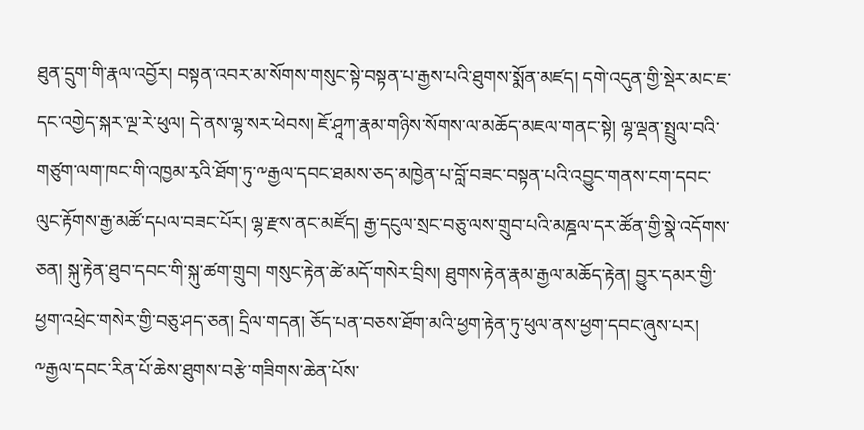ཐུན་དྲུག་གི་རྣལ་འབྱོར། བསྟན་འབར་མ་སོགས་གསུང་སྟེ་བསྟན་པ་རྒྱས་པའི་ཐུགས་སྨོན་མཛད། དགེ་འདུན་གྱི་སྡེར་མང་ཇ་དང་འགྱེད་སྐར་ལྔ་རེ་ཕུལ། དེ་ནས་ལྷ་སར་ཕེབས། ཇོ་ཤཱཀ་རྣམ་གཉིས་སོགས་ལ་མཆོད་མཇལ་གནང་སྟེ། ལྷ་ལྡན་སྤྲུལ་བའི་གཙུག་ལག་ཁང་གི་འཁྱམ་རྭའི་ཐོག་ཏུ་༸རྒྱལ་དབང་ཐམས་ཅད་མཁྱེན་པ་བློ་བཟང་བསྟན་པའི་འབྱུང་གནས་ངག་དབང་ལུང་རྟོགས་རྒྱ་མཚོ་དཔལ་བཟང་པོར། ལྷ་རྫས་ནང་མཛོད། རྒྱ་དངུལ་སྲང་བཅུ་ལས་གྲུབ་པའི་མཎྜལ་དར་ཚོན་གྱི་སྣེ་འདོགས་ཅན། སྐུ་རྟེན་ཐུབ་དབང་གི་སྐུ་ཚག་གྲུབ། གསུང་རྟེན་ཚེ་མདོ་གསེར་བྲིས། ཐུགས་རྟེན་རྣམ་རྒྱལ་མཆོད་རྟེན། བྱུར་དམར་གྱི་ཕྱག་འཕྲེང་གསེར་གྱི་བཅུ་ཤད་ཅན། དྲིལ་གདན། ཅོད་པན་བཅས་ཐོག་མའི་ཕྱག་རྟེན་ཏུ་ཕུལ་ནས་ཕྱག་དབང་ཞུས་པར། ༸རྒྱལ་དབང་རིན་པོ་ཆེས་ཐུགས་བརྩེ་གཟིགས་ཆེན་པོས་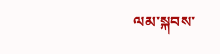ལམ་སྐབས་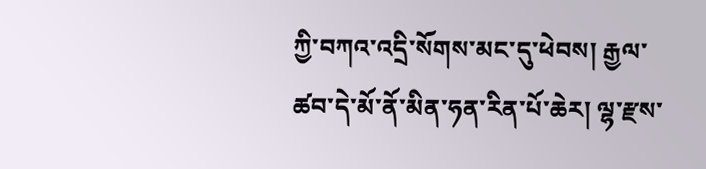ཀྱི་བཀའ་འདྲི་སོགས་མང་དུ་ཕེབས། རྒྱལ་ཚབ་དེ་མོ་ནོ་མིན་ཧན་རིན་པོ་ཆེར། ལྷ་རྫས་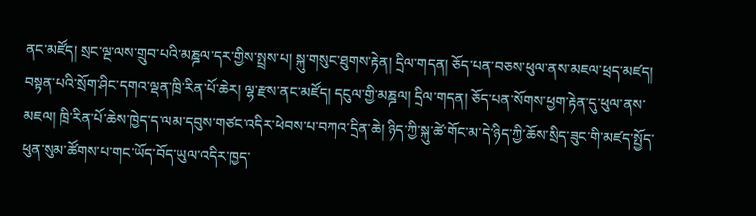ནང་མཛོད། སྲང་ལྔ་ལས་གྲུབ་པའི་མཎྜལ་དར་གྱིས་སྤྲས་པ། སྐུ་གསུང་ཐུགས་རྟེན། དྲིལ་གདན། ཅོད་པན་བཅས་ཕུལ་ནས་མཇལ་ཕྲད་མཛད། བསྟན་པའི་སྲོག་ཤིང་དགའ་ལྡན་ཁྲི་རིན་པོ་ཆེར། ལྷ་རྫས་ནང་མཛོད། དངུལ་གྱི་མཎྜལ། དྲིལ་གདན། ཅོད་པན་སོགས་ཕྱག་རྟེན་དུ་ཕུལ་ནས་མཇལ། ཁྲི་རིན་པོ་ཆེས་ཁྱེད་ད་ལམ་དབུས་གཙང་འདིར་ཕེབས་པ་བཀའ་དྲིན་ཆེ། ཉིད་ཀྱི་སྐུ་ཚེ་གོང་མ་དེ་ཉིད་ཀྱི་ཆོས་སྲིད་ཟུང་གི་མཛད་སྤྱོད་ཕུན་སུམ་ཚོགས་པ་གང་ཡོད་བོད་ཡུལ་འདིར་ཁྱད་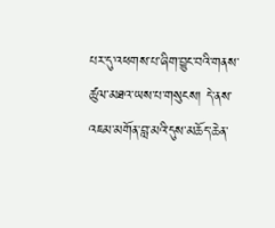པར་དུ་འཕགས་པ་ཞིག་བྱུང་བའི་གནས་ཚུལ་མཐའ་ཡས་པ་གསུངས། དེ་ནས་འཇམ་མགོན་བླ་མའི་དུས་མཆོད་ཆེན་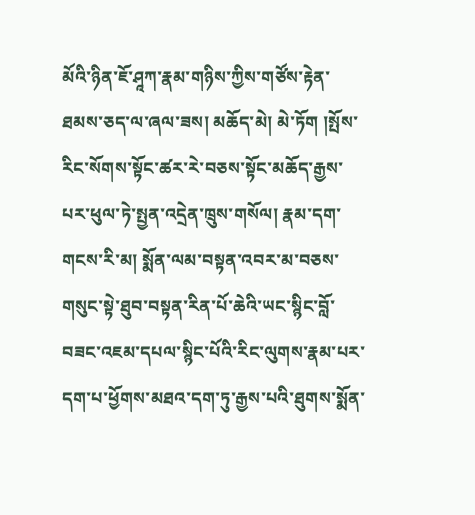མོའི་ཉིན་ཇོ་ཤཱཀ་རྣམ་གཉིས་ཀྱིས་གཙོས་རྟེན་ཐམས་ཅད་ལ་ཞལ་ཟས། མཆོད་མེ། མེ་ཏོག །སྤོས་རིང་སོགས་སྟོང་ཚར་རེ་བཅས་སྟོང་མཆོད་རྒྱས་པར་ཕུལ་ཏེ་སྤྱན་འདྲེན་ཁྲུས་གསོལ། རྣམ་དག་གངས་རི་མ། སྨོན་ལམ་བསྟན་འབར་མ་བཅས་གསུང་སྟེ་ཐུབ་བསྟན་རིན་པོ་ཆེའི་ཡང་སྙིང་བློ་བཟང་འཇམ་དཔལ་སྙིང་པོའི་རིང་ལུགས་རྣམ་པར་དག་པ་ཕྱོགས་མཐའ་དག་ཏུ་རྒྱས་པའི་ཐུགས་སྨོན་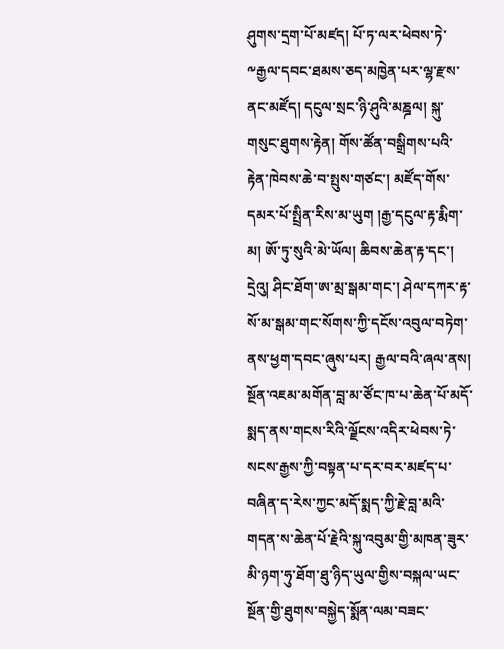ཤུགས་དྲག་པོ་མཛད། པོ་ཏ་ལར་ཕེབས་ཏེ་༸རྒྱལ་དབང་ཐམས་ཅད་མཁྱེན་པར་ལྷ་རྫས་ནང་མཛོད། དངུལ་སྲང་ཉི་ཤུའི་མཎྜལ། སྐུ་གསུང་ཐུགས་རྟེན། གོས་ཚོན་བསྒྲིགས་པའི་རྟེན་ཁེབས་ཆེ་བ་སྤུས་གཙང་། མཛོད་གོས་དམར་པོ་སྤྲིན་རིས་མ་ཡུག །རྒྱ་དངུལ་རྟ་རྨིག་མ། ཨོ་ཏུ་སུའི་མེ་ཡོལ། ཆིབས་ཆེན་རྟ་དང་། དྲེའུ། ཤིང་ཐོག་ཨ་མྲ་སྒམ་གང་། ཤེལ་དཀར་རྟ་སོ་མ་སྒམ་གང་སོགས་ཀྱི་དངོས་འབུལ་བཏེག་ནས་ཕྱག་དབང་ཞུས་པར། རྒྱལ་བའི་ཞལ་ནས། སྔོན་འཇམ་མགོན་བླ་མ་ཙོང་ཁ་པ་ཆེན་པོ་མདོ་སྨད་ནས་གངས་རིའི་ལྗོངས་འདིར་ཕེབས་ཏེ་སངས་རྒྱས་ཀྱི་བསྟན་པ་དར་བར་མཛད་པ་བཞིན་ད་རེས་ཀྱང་མདོ་སྨད་ཀྱི་རྗེ་བླ་མའི་གདན་ས་ཆེན་པོ་རྗེའི་སྐུ་འབུམ་གྱི་མཁན་ཟུར་མི་ཉག་ཧུ་ཐོག་ཐུ་ཉིད་ཡུལ་གྱིས་བསྐལ་ཡང་སྔོན་གྱི་ཐུགས་བསྐྱེད་སྨོན་ལམ་བཟང་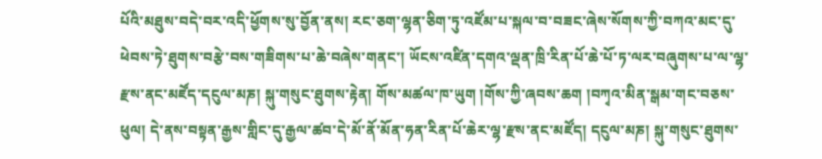པོའི་མཐུས་བདེ་བར་འདི་ཕྱོགས་སུ་བྱོན་ནས། རང་ཅག་ལྷན་ཅིག་ཏུ་འཛོམ་པ་སྐལ་བ་བཟང་ཞེས་སོགས་ཀྱི་བཀའ་མང་དུ་ཕེབས་ཏེ་ཐུགས་བརྩེ་བས་གཟིགས་པ་ཆེ་བཞེས་གནང་། ཡོངས་འཛིན་དགའ་ལྡན་ཁྲི་རིན་པོ་ཆེ་པོ་ཏ་ལར་བཞུགས་པ་ལ་ལྷ་རྫས་ནང་མཛོད་དངུལ་མཎ། སྐུ་གསུང་ཐུགས་རྟེན། གོས་མཚལ་ཁ་ཡུག །གོས་ཀྱི་ཞབས་ཆག །བཀྭའ་མིན་སྒམ་གང་བཅས་ཕུལ། དེ་ནས་བསྟན་རྒྱས་གླིང་དུ་རྒྱལ་ཚབ་དེ་མོ་ནོ་མོན་ཧན་རིན་པོ་ཆེར་ལྷ་རྫས་ནང་མཛོད། དངུལ་མཎ། སྐུ་གསུང་ཐུགས་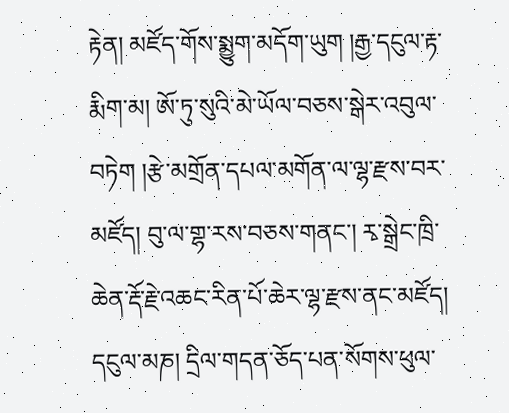རྟེན། མཛོད་གོས་སྨྱུག་མདོག་ཡུག །རྒྱ་དངུལ་རྟ་རྨིག་མ། ཨོ་ཏུ་སུའི་མེ་ཡོལ་བཅས་སྒེར་འབུལ་བཏེག །རྩེ་མགྲོན་དཔལ་མགོན་ལ་ལྷ་རྫས་བར་མཛོད། བུ་ལ་གྷ་རས་བཅས་གནང་། རྭ་སྒྲེང་ཁྲི་ཆེན་རྡོ་རྗེ་འཆང་རིན་པོ་ཆེར་ལྷ་རྫས་ནང་མཛོད། དངུལ་མཎ། དྲིལ་གདན་ཅོད་པན་སོགས་ཕུལ་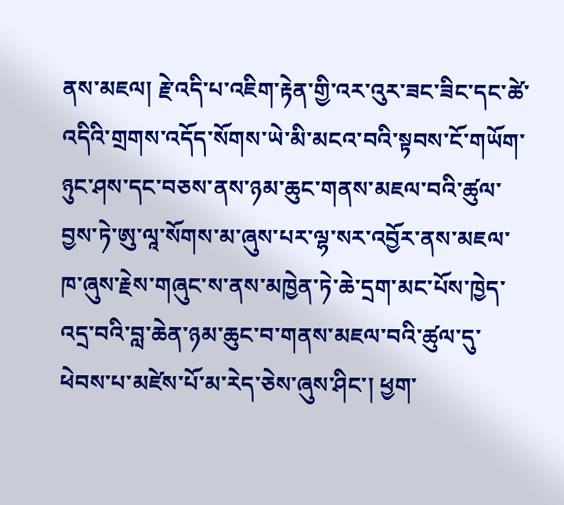ནས་མཇལ། རྗེ་འདི་པ་འཇིག་རྟེན་གྱི་འར་འུར་ཟང་ཟིང་དང་ཚེ་འདིའི་གྲགས་འདོད་སོགས་ཡེ་མི་མངའ་བའི་སྟབས་ངོ་གཡོག་ཉུང་ཤས་དང་བཅས་ནས་ཉམ་ཆུང་གནས་མཇལ་བའི་ཚུལ་བྱས་ཏེ་ཨུ་ལཱ་སོགས་མ་ཞུས་པར་ལྷ་སར་འབྱོར་ནས་མཇལ་ཁ་ཞུས་རྗེས་གཞུང་ས་ནས་མཁྱེན་ཏེ་ཆེ་དྲག་མང་པོས་ཁྱེད་འདྲ་བའི་བླ་ཆེན་ཉམ་ཆུང་བ་གནས་མཇལ་བའི་ཚུལ་དུ་ཕེབས་པ་མཛེས་པོ་མ་རེད་ཅེས་ཞུས་ཤིང་། ཕྱག་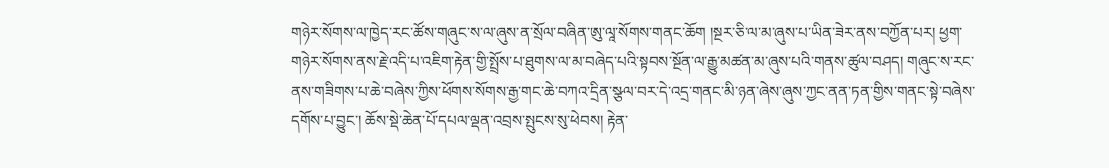གཉེར་སོགས་ལ་ཁྱེད་རང་ཚོས་གཞུང་ས་ལ་ཞུས་ན་སྲོལ་བཞིན་ཨུ་ལཱ་སོགས་གནང་ཆོག །སྔར་ཅི་ལ་མ་ཞུས་པ་ཡིན་ཟེར་ནས་བཀྱོན་པར། ཕྱག་གཉེར་སོགས་ནས་རྗེ་འདི་པ་འཇིག་རྟེན་གྱི་སྤྲོས་པ་ཐུགས་ལ་མ་བཞེད་པའི་སྟབས་སྔོན་ལ་རྒྱུ་མཚན་མ་ཞུས་པའི་གནས་ཚུལ་བཤད། གཞུང་ས་རང་ནས་གཟིགས་པ་ཆེ་བཞེས་ཀྱིས་ཕོགས་སོགས་རྒྱ་གང་ཆེ་བཀའ་དྲིན་སྩལ་བར་དེ་འདྲ་གནང་མི་ཉན་ཞེས་ཞུས་ཀྱང་ནན་ཏན་གྱིས་གནང་སྟེ་བཞེས་དགོས་པ་བྱུང་། ཆོས་སྡེ་ཆེན་པོ་དཔལ་ལྡན་འབྲས་སྤུངས་སུ་ཕེབས། རྟེན་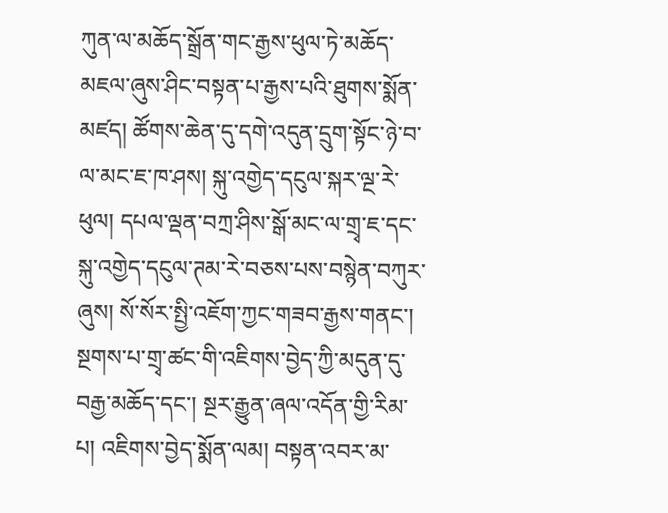ཀུན་ལ་མཆོད་སྒྲོན་གང་རྒྱས་ཕུལ་ཏེ་མཆོད་མཇལ་ཞུས་ཤིང་བསྟན་པ་རྒྱས་པའི་ཐུགས་སྨོན་མཛད། ཚོགས་ཆེན་དུ་དགེ་འདུན་དྲུག་སྟོང་ཉེ་བ་ལ་མང་ཇ་ཁ་ཤས། སྐུ་འགྱེད་དངུལ་སྐར་ལྔ་རེ་ཕུལ། དཔལ་ལྡན་བཀྲ་ཤིས་སྒོ་མང་ལ་གྲྭ་ཇ་དང་སྐུ་འགྱེད་དངུལ་ཊམ་རེ་བཅས་པས་བསྙེན་བཀུར་ཞུས། སོ་སོར་སྤྱི་འཇོག་ཀྱང་གཟབ་རྒྱས་གནང་། སྔགས་པ་གྲྭ་ཚང་གི་འཇིགས་བྱེད་ཀྱི་མདུན་དུ་བརྒྱ་མཆོད་དང་། སྔར་རྒྱུན་ཞལ་འདོན་གྱི་རིམ་པ། འཇིགས་བྱེད་སྨོན་ལམ། བསྟན་འབར་མ་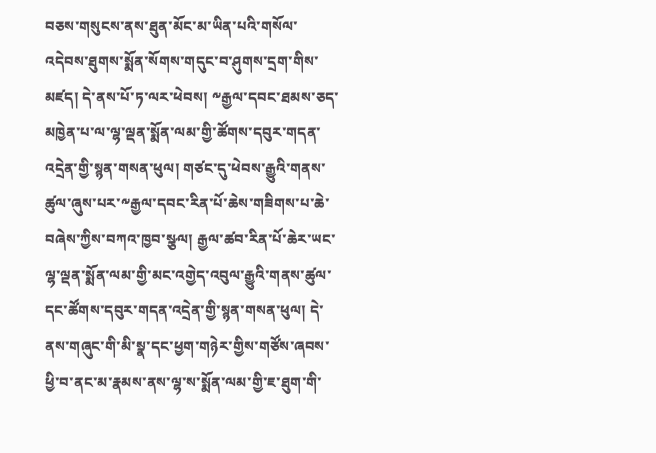བཅས་གསུངས་ནས་ཐུན་མོང་མ་ཡིན་པའི་གསོལ་འདེབས་ཐུགས་སྨོན་སོགས་གདུང་བ་ཤུགས་དྲག་གིས་མཛད། དེ་ནས་པོ་ཏ་ལར་ཕེབས། ༸རྒྱལ་དབང་ཐམས་ཅད་མཁྱེན་པ་ལ་ལྷ་ལྡན་སྨོན་ལམ་གྱི་ཚོགས་དབུར་གདན་འདྲེན་གྱི་སྙན་གསན་ཕུལ། གཙང་དུ་ཕེབས་རྒྱུའི་གནས་ཚུལ་ཞུས་པར་༸རྒྱལ་དབང་རིན་པོ་ཆེས་གཟིགས་པ་ཆེ་བཞེས་ཀྱིས་བཀའ་ཁྱབ་སྩལ། རྒྱལ་ཚབ་རིན་པོ་ཆེར་ཡང་ལྷ་ལྡན་སྨོན་ལམ་གྱི་མང་འགྱེད་འབུལ་རྒྱུའི་གནས་ཚུལ་དང་ཚོགས་དབུར་གདན་འདྲེན་གྱི་སྙན་གསན་ཕུལ། དེ་ནས་གཞུང་གི་མི་སྣ་དང་ཕྱག་གཉེར་གྱིས་གཙོས་ཞབས་ཕྱི་བ་ནང་མ་རྣམས་ནས་ལྷ་ས་སྨོན་ལམ་གྱི་ཇ་ཐུག་གི་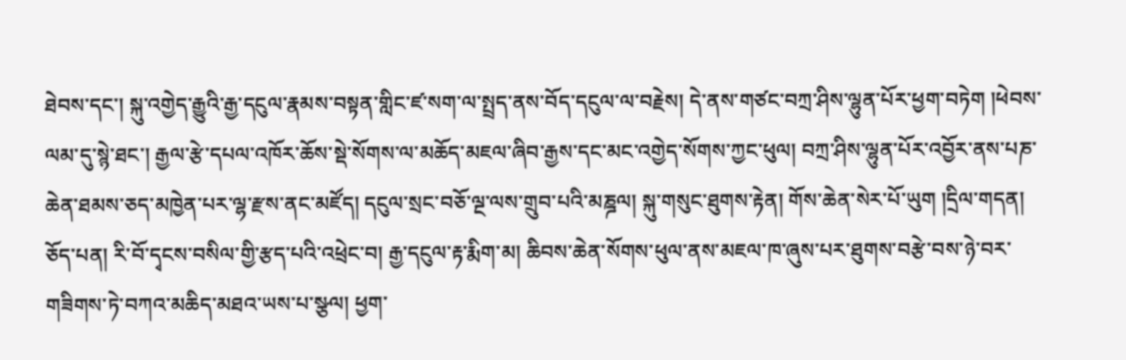ཐེབས་དང་། སྐུ་འགྱེད་རྒྱུའི་རྒྱ་དངུལ་རྣམས་བསྟན་གླིང་ཛ་སག་ལ་སྤྲད་ནས་བོད་དངུལ་ལ་བརྗེས། དེ་ནས་གཙང་བཀྲ་ཤིས་ལྷུན་པོར་ཕྱག་བཏེག །ཕེབས་ལམ་དུ་སྙེ་ཐང་། རྒྱལ་རྩེ་དཔལ་འཁོར་ཆོས་སྡེ་སོགས་ལ་མཆོད་མཇལ་ཞིབ་རྒྱས་དང་མང་འགྱེད་སོགས་ཀྱང་ཕུལ། བཀྲ་ཤིས་ལྷུན་པོར་འབྱོར་ནས་པཎ་ཆེན་ཐམས་ཅད་མཁྱེན་པར་ལྷ་རྫས་ནང་མཛོད། དངུལ་སྲང་བཅོ་ལྔ་ལས་གྲུབ་པའི་མཎྜལ། སྐུ་གསུང་ཐུགས་རྟེན། གོས་ཆེན་སེར་པོ་ཡུག །དྲིལ་གདན། ཅོད་པན། རི་བོ་དྭངས་བསིལ་གྱི་རྩད་པའི་འཕྲེང་བ། རྒྱ་དངུལ་རྟ་རྨིག་མ། ཆིབས་ཆེན་སོགས་ཕུལ་ནས་མཇལ་ཁ་ཞུས་པར་ཐུགས་བརྩེ་བས་ཉེ་བར་གཟིགས་ཏེ་བཀའ་མཆིད་མཐའ་ཡས་པ་སྩལ། ཕྱག་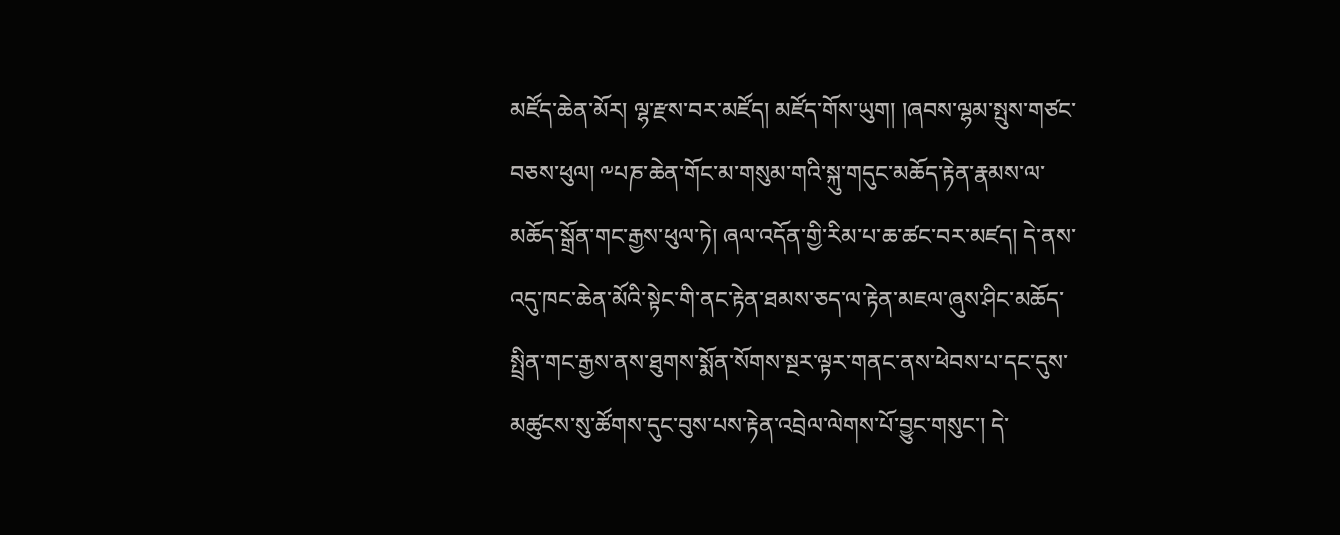མཛོད་ཆེན་མོར། ལྷ་རྫས་བར་མཛོད། མཛོད་གོས་ཡུག། །ཞབས་ལྷམ་སྤུས་གཙང་བཅས་ཕུལ། ༸པཎ་ཆེན་གོང་མ་གསུམ་གའི་སྐུ་གདུང་མཆོད་རྟེན་རྣམས་ལ་མཆོད་སྒྲོན་གང་རྒྱས་ཕུལ་ཏེ། ཞལ་འདོན་གྱི་རིམ་པ་ཆ་ཚང་བར་མཛད། དེ་ནས་འདུ་ཁང་ཆེན་མོའི་སྟེང་གི་ནང་རྟེན་ཐམས་ཅད་ལ་རྟེན་མཇལ་ཞུས་ཤིང་མཆོད་སྤྲིན་གང་རྒྱས་ནས་ཐུགས་སྨོན་སོགས་སྔར་ལྟར་གནང་ནས་ཕེབས་པ་དང་དུས་མཚུངས་སུ་ཚོགས་དུང་བུས་པས་རྟེན་འབྲེལ་ལེགས་པོ་བྱུང་གསུང་། དེ་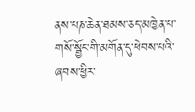ནས་པཎ་ཆེན་ཐམས་ཅད་མཁྱེན་པ་གསོ་སྦྱོང་གི་མགོན་དུ་ཕེབས་པའི་ཞབས་ཕྱིར་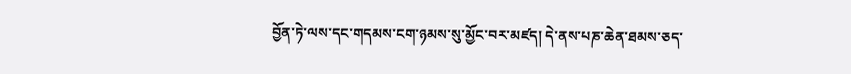བྱོན་ཏེ་ལས་དང་གདམས་ངག་ཉམས་སུ་མྱོང་བར་མཛད། དེ་ནས་པཎ་ཆེན་ཐམས་ཅད་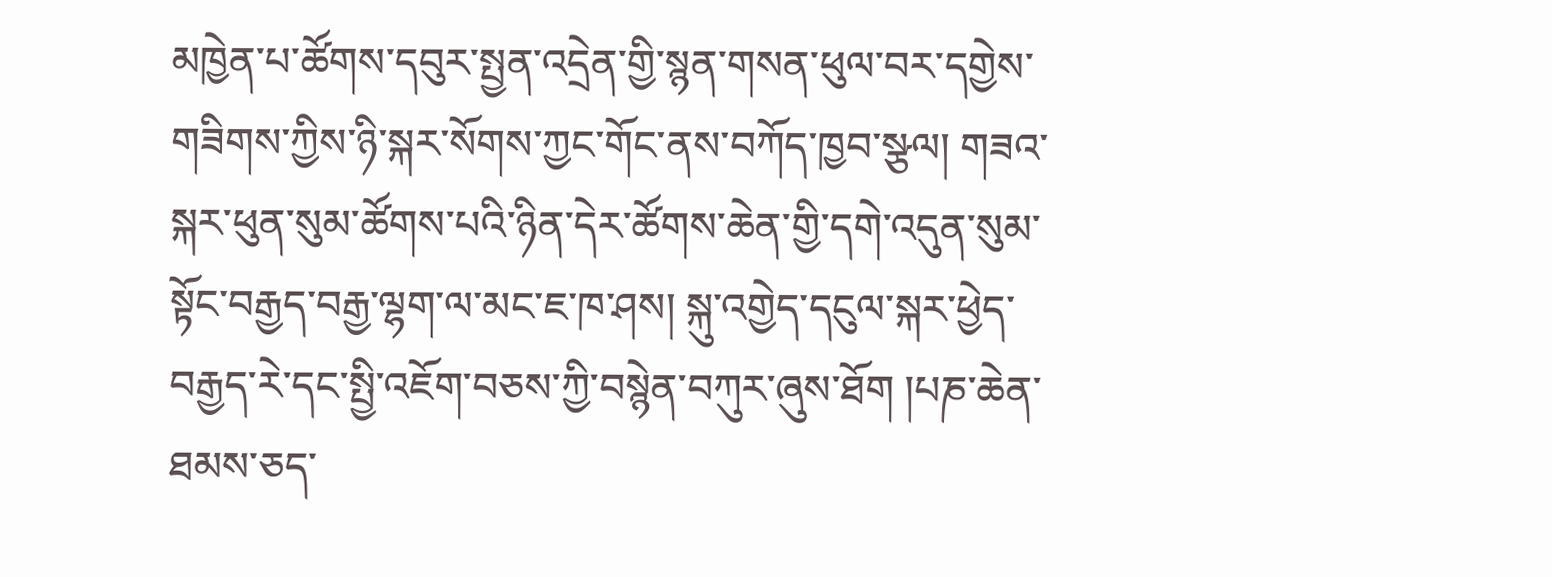མཁྱེན་པ་ཚོགས་དབུར་སྤྱན་འདྲེན་གྱི་སྙན་གསན་ཕུལ་བར་དགྱེས་གཟིགས་ཀྱིས་ཉི་སྐར་སོགས་ཀྱང་གོང་ནས་བཀོད་ཁྱབ་སྩལ། གཟའ་སྐར་ཕུན་སུམ་ཚོགས་པའི་ཉིན་དེར་ཚོགས་ཆེན་གྱི་དགེ་འདུན་སུམ་སྟོང་བརྒྱད་བརྒྱ་ལྷག་ལ་མང་ཇ་ཁ་ཤས། སྐུ་འགྱེད་དངུལ་སྐར་ཕྱེད་བརྒྱད་རེ་དང་སྤྱི་འཇོག་བཅས་ཀྱི་བསྙེན་བཀུར་ཞུས་ཐོག །པཎ་ཆེན་ཐམས་ཅད་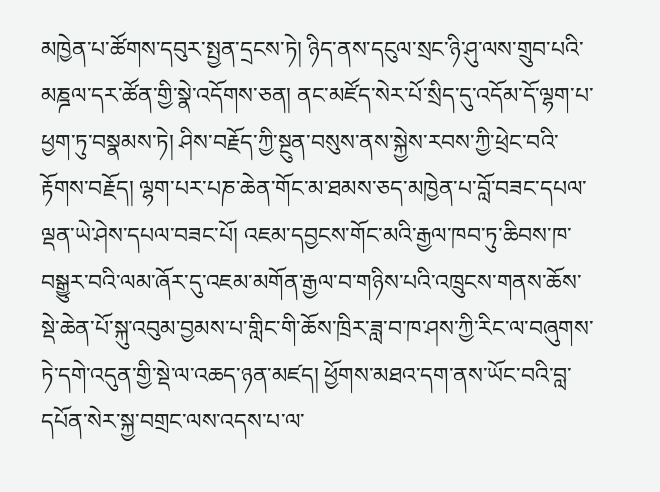མཁྱེན་པ་ཚོགས་དབུར་སྤྱན་དྲངས་ཏེ། ཉིད་ནས་དངུལ་སྲང་ཉི་ཤུ་ལས་གྲུབ་པའི་མཎྜལ་དར་ཚོན་གྱི་སྣེ་འདོགས་ཅན། ནང་མཛོད་སེར་པོ་སྲིད་དུ་འདོམ་དོ་ལྷག་པ་ཕྱག་ཏུ་བསྣམས་ཏེ། ཤིས་བརྗོད་ཀྱི་སྔུན་བསུས་ནས་སྐྱེས་རབས་ཀྱི་ཕྲེང་བའི་རྟོགས་བརྗོད། ལྷག་པར་པཎ་ཆེན་གོང་མ་ཐམས་ཅད་མཁྱེན་པ་བློ་བཟང་དཔལ་ལྡན་ཡེ་ཤེས་དཔལ་བཟང་པོ། འཇམ་དབྱངས་གོང་མའི་རྒྱལ་ཁབ་ཏུ་ཆིབས་ཁ་བསྒྱུར་བའི་ལམ་ཞོར་དུ་འཇམ་མགོན་རྒྱལ་བ་གཉིས་པའི་འཁྲུངས་གནས་ཆོས་སྡེ་ཆེན་པོ་སྐུ་འབུམ་བྱམས་པ་གླིང་གི་ཆོས་ཁྲིར་ཟླ་བ་ཁ་ཤས་ཀྱི་རིང་ལ་བཞུགས་ཏེ་དགེ་འདུན་གྱི་སྡེ་ལ་འཆད་ཉན་མཛད། ཕྱོགས་མཐའ་དག་ནས་ཡོང་བའི་བླ་དཔོན་སེར་སྐྱ་བགྲང་ལས་འདས་པ་ལ་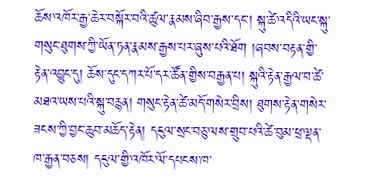ཆོས་འཁོར་རྒྱ་ཆེར་བསྐོར་བའི་ཚུལ་རྣམས་ཞིབ་རྒྱས་དང་། སྐུ་ཚེ་འདིའི་ཡང་སྐུ་གསུང་ཐུགས་ཀྱི་ཡོན་ཏན་རྣམས་རྒྱས་པར་ཞུས་པའི་ཐོག །ཞབས་བརྟན་གྱི་རྟེན་འབྱུང་དུ། ཆོས་དུང་དཀར་པོ་དར་ཚོན་གྱིས་བརྒྱན་པ། སྐུའི་རྟེན་རྒྱལ་བ་ཚེ་མཐའ་ཡས་པའི་སྐུ་བརྙན། གསུང་རྟེན་ཚེ་མདོ་གསེར་བྲིས། ཐུགས་རྟེན་གསེར་ཟངས་ཀྱི་བྱང་ཆུབ་མཆོད་རྟེན། དངུལ་སྲང་བཅུ་ལས་གྲུབ་པའི་ཚེ་བུམ་ཕྲ་ལྡན་ཁ་རྒྱན་བཅས། དངུལ་གྱི་འཁོར་ལོ་དཔངས་ཁ་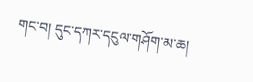གང་བ། དུང་དཀར་དངུལ་གཤོག་མ་ཆ།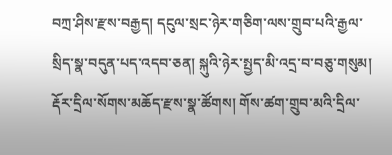བཀྲ་ཤིས་རྫས་བརྒྱད། དངུལ་སྲང་ཉེར་གཅིག་ལས་གྲུབ་པའི་རྒྱལ་སྲིད་སྣ་བདུན་པད་འདབ་ཅན། སྐུའི་ཉེར་སྤྱད་མི་འདྲ་བ་བཅུ་གསུམ། རྡོར་དྲིལ་སོགས་མཆོད་རྫས་སྣ་ཚོགས། གོས་ཚག་གྲུབ་མའི་དྲིལ་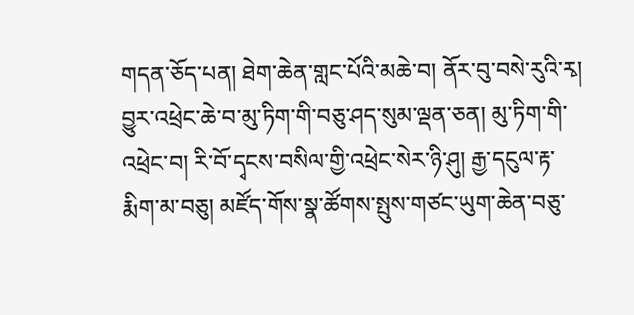གདན་ཅོད་པན། ཐེག་ཆེན་གླང་པོའི་མཆེ་བ། ནོར་བུ་བསེ་རུའི་རྭ། བྱུར་འཕྲེང་ཆེ་བ་མུ་ཏིག་གི་བཅུ་ཤད་སུམ་ལྡན་ཅན། མུ་ཏིག་གི་འཕྲེང་བ། རི་བོ་དྭངས་བསིལ་གྱི་འཕྲེང་སེར་ཉི་ཤུ། རྒྱ་དངུལ་རྟ་རྨིག་མ་བཅུ། མཛོད་གོས་སྣ་ཚོགས་སྤུས་གཙང་ཡུག་ཆེན་བཅུ་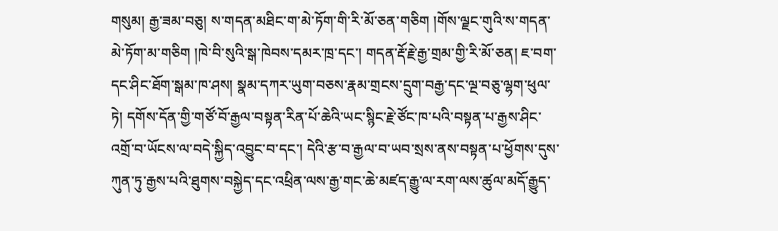གསུམ། རྒྱ་ཟམ་བཅུ། ས་གདན་མཐིང་ག་མེ་ཏོག་གི་རི་མོ་ཅན་གཅིག །གོས་ལྗང་གུའི་ས་གདན་མེ་ཏོག་མ་གཅིག །ཁེ་བི་སུའི་སྒ་ཁེབས་དམར་ཁྲ་དང་། གདན་རྡོ་རྗེ་རྒྱ་གྲམ་གྱི་རི་མོ་ཅན། ཇ་བག་དང་ཤིང་ཐོག་སྒམ་ཁ་ཤས། སྣམ་དཀར་ཡུག་བཅས་རྣམ་གྲངས་དྲུག་བརྒྱ་དང་ལྔ་བཅུ་ལྷག་ཕུལ་ཏེ། དགོས་དོན་གྱི་གཙོ་བོ་རྒྱལ་བསྟན་རིན་པོ་ཆེའི་ཡང་སྙིང་རྗེ་ཙོང་ཁ་པའི་བསྟན་པ་རྒྱས་ཤིང་འགྲོ་བ་ཡོངས་ལ་བདེ་སྐྱིད་འབྱུང་བ་དང་། དེའི་རྩ་བ་རྒྱལ་བ་ཡབ་སྲས་ནས་བསྟན་པ་ཕྱོགས་དུས་ཀུན་ཏུ་རྒྱས་པའི་ཐུགས་བསྐྱེད་དང་འཕྲིན་ལས་རྒྱ་གང་ཆེ་མཛད་རྒྱུ་ལ་རག་ལས་ཚུལ་མདོ་རྒྱུད་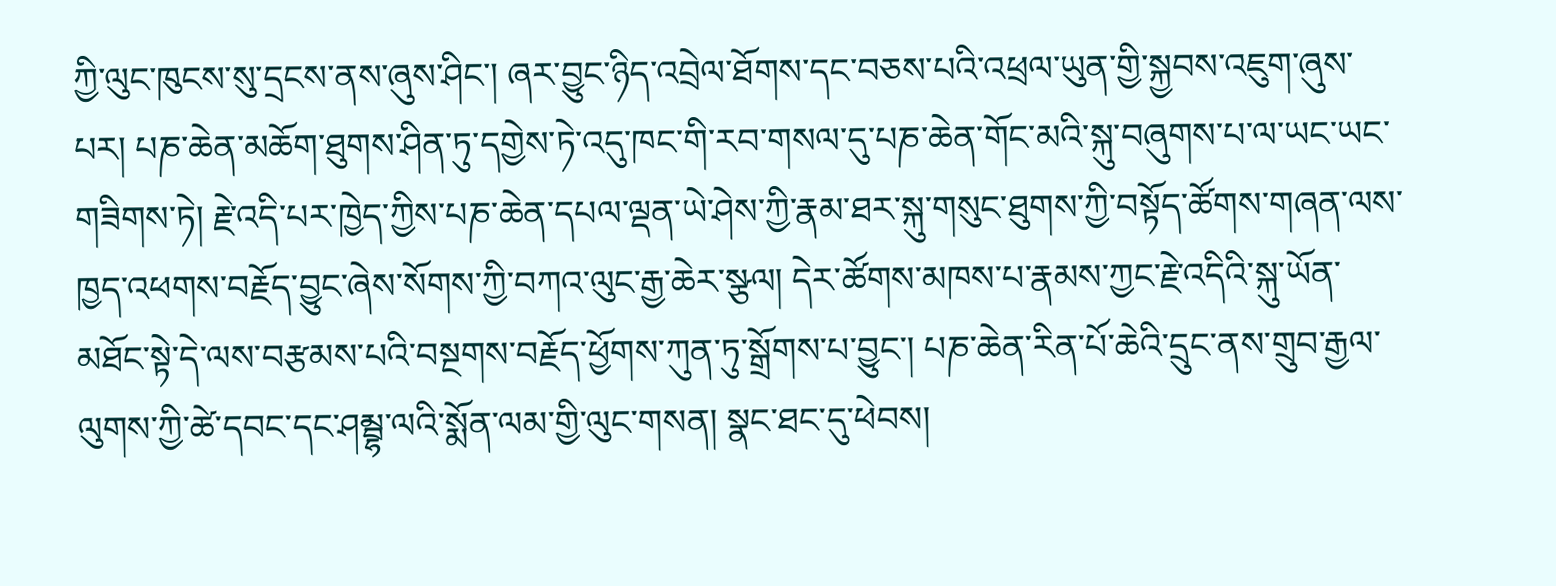ཀྱི་ལུང་ཁུངས་སུ་དྲངས་ནས་ཞུས་ཤིང་། ཞར་བྱུང་ཉིད་འབྲེལ་ཐོགས་དང་བཅས་པའི་འཕྲལ་ཡུན་གྱི་སྐྱབས་འཇུག་ཞུས་པར། པཎ་ཆེན་མཆོག་ཐུགས་ཤིན་ཏུ་དགྱེས་ཏེ་འདུ་ཁང་གི་རབ་གསལ་དུ་པཎ་ཆེན་གོང་མའི་སྐུ་བཞུགས་པ་ལ་ཡང་ཡང་གཟིགས་ཏེ། རྗེ་འདི་པར་ཁྱེད་ཀྱིས་པཎ་ཆེན་དཔལ་ལྡན་ཡེ་ཤེས་ཀྱི་རྣམ་ཐར་སྐུ་གསུང་ཐུགས་ཀྱི་བསྟོད་ཚོགས་གཞན་ལས་ཁྱད་འཕགས་བརྗོད་བྱུང་ཞེས་སོགས་ཀྱི་བཀའ་ལུང་རྒྱ་ཆེར་སྩལ། དེར་ཚོགས་མཁས་པ་རྣམས་ཀྱང་རྗེ་འདིའི་སྐུ་ཡོན་མཐོང་སྟེ་དེ་ལས་བརྩམས་པའི་བསྔགས་བརྗོད་ཕྱོགས་ཀུན་ཏུ་སྒྲོགས་པ་བྱུང་། པཎ་ཆེན་རིན་པོ་ཆེའི་དྲུང་ནས་གྲུབ་རྒྱལ་ལུགས་ཀྱི་ཚེ་དབང་དང་ཤམྦྷ་ལའི་སྨོན་ལམ་གྱི་ལུང་གསན། སྣང་ཐང་དུ་ཕེབས།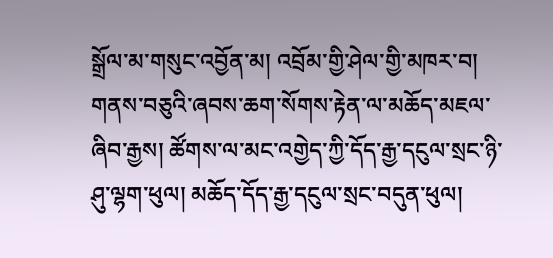སྒྲོལ་མ་གསུང་འབྱོན་མ། འབྲོམ་གྱི་ཤེལ་གྱི་མཁར་བ། གནས་བཅུའི་ཞབས་ཆག་སོགས་རྟེན་ལ་མཆོད་མཇལ་ཞིབ་རྒྱས། ཚོགས་ལ་མང་འགྱེད་ཀྱི་དོད་རྒྱ་དངུལ་སྲང་ཉི་ཤུ་ལྷག་ཕུལ། མཆོད་དོད་རྒྱ་དངུལ་སྲང་བདུན་ཕུལ།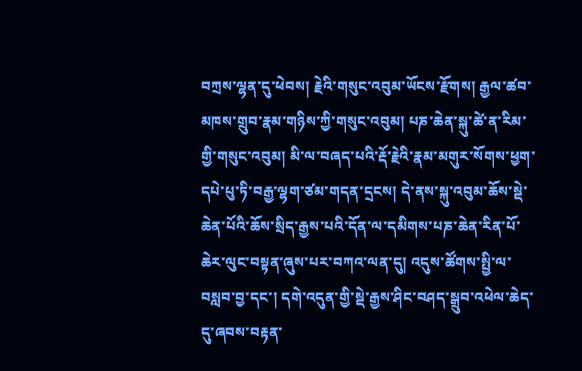བཀྲས་ལྷན་དུ་ཕེབས། རྗེའི་གསུང་འབུམ་ཡོངས་རྫོགས། རྒྱལ་ཚབ་མཁས་གྲུབ་རྣམ་གཉིས་ཀྱི་གསུང་འབུམ། པཎ་ཆེན་སྐུ་ཚེ་ན་རིམ་གྱི་གསུང་འབུམ། མི་ལ་བཞད་པའི་རྡོ་རྗེའི་རྣམ་མགུར་སོགས་ཕྱག་དཔེ་པུ་ཏི་བརྒྱ་ལྷག་ཙམ་གདན་དྲངས། དེ་ནས་སྐུ་འབུམ་ཆོས་སྡེ་ཆེན་པོའི་ཆོས་སྲིད་རྒྱས་པའི་དོན་ལ་དམིགས་པཎ་ཆེན་རིན་པོ་ཆེར་ལུང་བསྟན་ཞུས་པར་བཀའ་ལན་དུ། འདུས་ཚོགས་སྤྱི་ལ་བསླབ་བྱ་དང་། དགེ་འདུན་གྱི་སྡེ་རྒྱས་ཤིང་བཤད་སྒྲུབ་འཕེལ་ཆེད་དུ་ཞབས་བརྟན་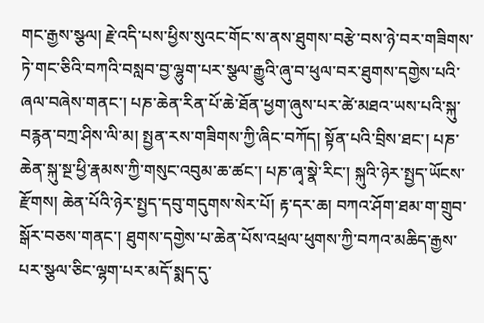གང་རྒྱས་སྩལ། རྗེ་འདི་པས་ཕྱིས་སུའང་གོང་ས་ནས་ཐུགས་བརྩེ་བས་ཉེ་བར་གཟིགས་ཏེ་གང་ཅིའི་བཀའི་བསླབ་བྱ་ལྷུག་པར་སྩལ་རྒྱུའི་ཞུ་བ་ཕུལ་བར་ཐུགས་དགྱེས་པའི་ཞལ་བཞེས་གནང་། པཎ་ཆེན་རིན་པོ་ཆེ་ཐོན་ཕྱག་ཞུས་པར་ཚེ་མཐའ་ཡས་པའི་སྐུ་བརྙན་བཀྲ་ཤིས་ལི་མ། སྤྱན་རས་གཟིགས་ཀྱི་ཞིང་བཀོད། སྟོན་པའི་བྲིས་ཐང་། པཎ་ཆེན་སྐུ་སྔ་ཕྱི་རྣམས་ཀྱི་གསུང་འབུམ་ཆ་ཚང་། པཎ་ཞྭ་སྣེ་རིང་། སྐུའི་ཉེར་སྤྱད་ཡོངས་རྫོགས། ཆེན་པོའི་ཉེར་སྤྱད་དབུ་གདུགས་སེར་པོ། རྟ་དར་ཆ། བཀའ་ཤོག་ཐམ་ག་གྲུབ་སྒོར་བཅས་གནང་། ཐུགས་དགྱེས་པ་ཆེན་པོས་འཕྲལ་ཕུགས་ཀྱི་བཀའ་མཆིད་རྒྱས་པར་སྩལ་ཅིང་ལྷག་པར་མདོ་སྨད་དུ་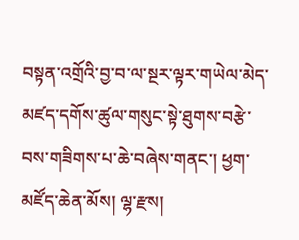བསྟན་འགྲོའི་བྱ་བ་ལ་སྔར་ལྟར་གཡེལ་མེད་མཛད་དགོས་ཚུལ་གསུང་སྟེ་ཐུགས་བརྩེ་བས་གཟིགས་པ་ཆེ་བཞེས་གནང་། ཕྱག་མཛོད་ཆེན་མོས། ལྷ་རྫས།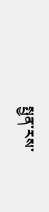སྤྱན་རས་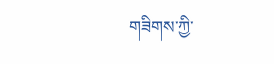གཟིགས་ཀྱི་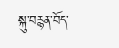སྐུ་བརྙན་བོད་